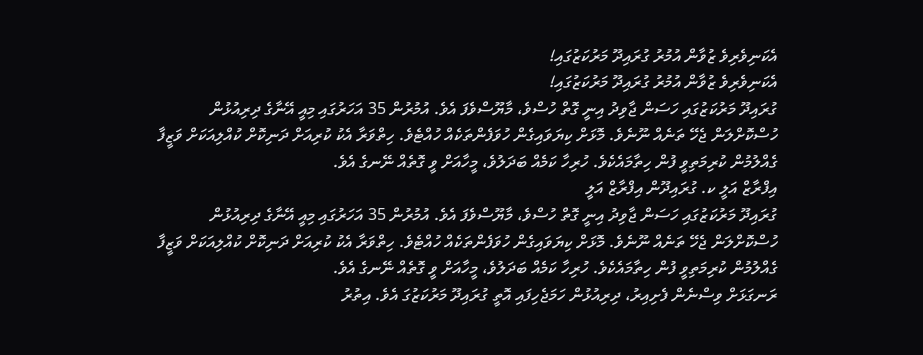އެކަނިވެރިވެ ޒުވާން އުމުރު ގުރައިދޫ މަރުކަޒުގައި!
އެކަނިވެރިވެ ޒުވާން އުމުރު ގުރައިދޫ މަރުކަޒުގައި!
ގުރައިދޫ މަރުކަޒުގައި ހަސަން ޖާވިދު އިނީ ގޮތް ހުސްވެ، މާޔޫސްވެފަ އެވެ. އުމުރުން 35 އަހަރުގައި މިއީ އޭނާގެ ދިރިއުޅުން ހުސްކޮށްލަން ޖެހޭ ތަނެއް ނޫނެވެ. މޮޅަށް ކިޔަވައިގެން ހުވަފެންތަކެއް ހުއްޓެވެ. ހިތްވަރާ އެކު ކުރިއަށް ދަނިކޮށް ކުއްލިއަކަށް ވަޒީފާ ގެއްލުމުން ކުރިމަތިވީ ފުން ހިތާމައެކެވެ. ހުރިހާ ކަމެއް ބަދަލުވެ، މީހާއަށް ވީ ގޮތެއް ނޭނގެ އެވެ.
އިފްރާޒް އަލީ ކ. ގުރައިދޫން އިފްރާޒް އަލީ
ގުރައިދޫ މަރުކަޒުގައި ހަސަން ޖާވިދު އިނީ ގޮތް ހުސްވެ، މާޔޫސްވެފަ އެވެ. އުމުރުން 35 އަހަރުގައި މިއީ އޭނާގެ ދިރިއުޅުން ހުސްކޮށްލަން ޖެހޭ ތަނެއް ނޫނެވެ. މޮޅަށް ކިޔަވައިގެން ހުވަފެންތަކެއް ހުއްޓެވެ. ހިތްވަރާ އެކު ކުރިއަށް ދަނިކޮށް ކުއްލިއަކަށް ވަޒީފާ ގެއްލުމުން ކުރިމަތިވީ ފުން ހިތާމައެކެވެ. ހުރިހާ ކަމެއް ބަދަލުވެ، މީހާއަށް ވީ ގޮތެއް ނޭނގެ އެވެ.
ރަނގަޅަށް ވިސްނެން ފެށިއިރު، ދިރިއުޅުން ހަމަޖެހިފައި އޮތީ ގުރައިދޫ މަރުކަޒުގަ އެވެ. އިތުރު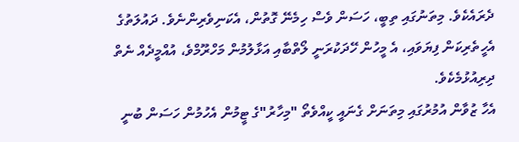ދެރައެކެވެ. މިތަނުގައި ތިބީ، ހަސަން ވެސް ހިމެނޭ ގޮތުން، އެކަނިވެރިންނެވެ. ދައުލަތުގެ އެހީތެރިކަން ފިޔަވައި، އެ މީހުން ހޭދަކުރަނީ ލޯތްބާއި އަޅާލުމުން މަހްރޫމްވެ، އުއްމީދެއް ނެތް ދިރިއުޅުމެކެވެ.
އެހާ ޒުވާން އުމުރުގައި މިތަނަށް ގެނައީ ކީއްވެތޯ "މިހާރު"ގެ ޓީމުން އެހުމުން ހަސަން ބުނީ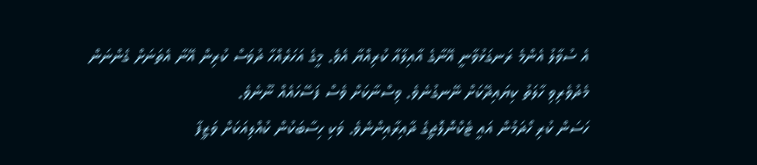އެ ސުވާލު އެންމެ ރަނގަޅުވާނީ އޭނާގެ އާއިލާއާ ކުރިއްޔާ އެވެ. މީގެ އަހަރެއްހާ ދުވަސް ކުރިން އޭނާ އެތަނަށް ގެންނަން މެދުވެރިވި ހާލަތު ކިޔައިދޭކަށް ނޭނގުނެވެ. ވިސްނާކަށް ވެސް ފަސޭހައެއް ނޫނެވެ.
ހަސަން ކުރި ހޯދަމުން އައީ ޓެކްނޮލޮޖީގެ ދާއިރާއިންނެވެ. ވަކި ހިސާބަކުން ކުއްލިއަކަށް ވަޒީފާ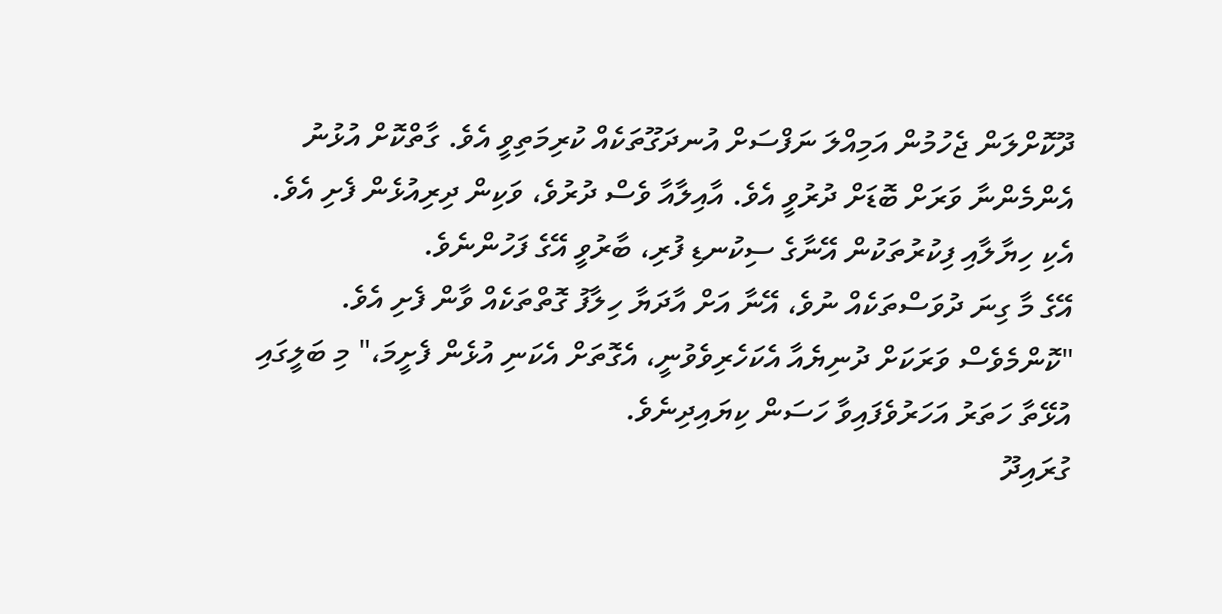ދޫކޮށްލަން ޖެހުމުން އަމިއްލަ ނަފްސަށް އުނދަގޫތަކެއް ކުރިމަތިވީ އެވެ. ގާތްކޮށް އުޅުނު އެންމެންނާ ވަރަށް ބޮޑަށް ދުރުވީ އެވެ. އާއިލާއާ ވެސް ދުރުވެ، ވަކިން ދިރިއުޅެން ފެށި އެވެ. އެކި ހިޔާލާއި ފިކުރުތަކުން އޭނާގެ ސިކުނޑި ފުރި، ބާރުވީ އޭގެ ފަހުންނެވެ.
އޭގެ މާ ގިނަ ދުވަސްތަކެއް ނުވެ، އޭނާ އަށް އާދަޔާ ހިލާފު ގޮތްތަކެއް ވާން ފެށި އެވެ.
"ކޮންމެވެސް ވަރަކަށް ދުނިޔެއާ އެކަހެރިވެވުނީ، އެގޮތަށް އެކަނި އުޅެން ފެށީމަ،" މި ބަލީގައި އުޅޭތާ ހަތަރު އަހަރުވެފައިވާ ހަސަން ކިޔައިދިނެވެ.
ގުރައިދޫ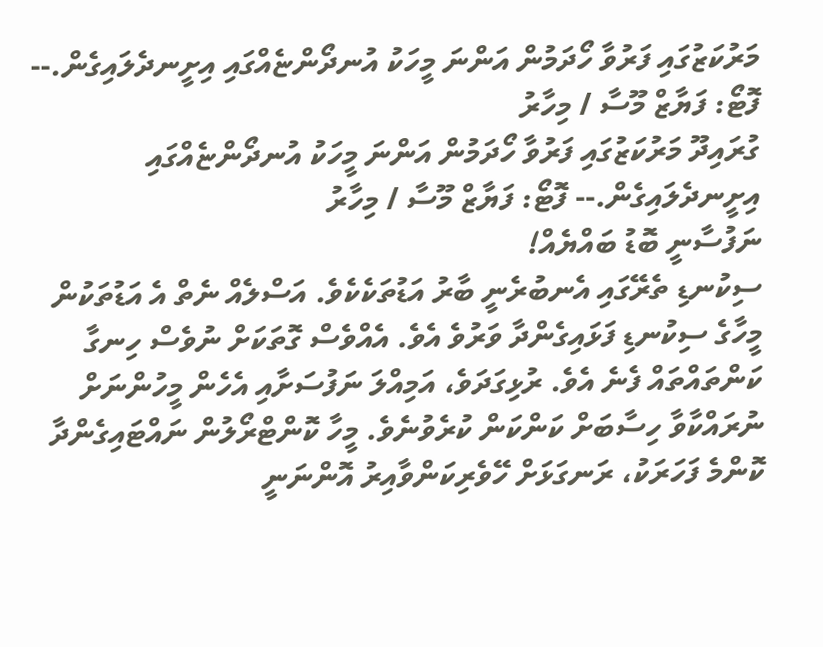މަރުކަޒުގައި ފަރުވާ ހޯދަމުން އަންނަ މީހަކު އުނދޯންޏެއްގައި އިށީނދެލައިގެން.-- ފޮޓޯ: ފަޔާޒް މޫސާ / މިހާރު
ގުރައިދޫ މަރުކަޒުގައި ފަރުވާ ހޯދަމުން އަންނަ މީހަކު އުނދޯންޏެއްގައި އިށީނދެލައިގެން.-- ފޮޓޯ: ފަޔާޒް މޫސާ / މިހާރު
ނަފުސާނީ ބޮޑު ބައްޔެއް!
ސިކުނޑި ތެރޭގައި އެނބުރެނީ ބާރު އަޑުތަކެކެވެ. އަސްލެއް ނެތް އެ އަޑުތަކުން މީހާގެ ސިކުނޑި ފަޅައިގެންދާ ވަރުވެ އެވެ. އެއްވެސް ގޮތަކަށް ނުވެސް ހިނގާ ކަންތައްތައް ފެނެ އެވެ. ރުޅިގަދަވެ، އަމިއްލަ ނަފުސަށާއި އެހެން މީހުންނަށް ނުރައްކާވާ ހިސާބަށް ކަންކަން ކުރެވުނެވެ. މީހާ ކޮންޓްރޯލުން ނައްޓައިގެންދާ ކޮންމެ ފަހަރަކު، ރަނގަޅަށް ހޭވެރިކަންވާއިރު އޮންނަނީ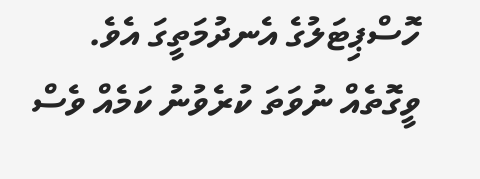ހޮސްޕިޓަލުގެ އެނދުމަތީގަ އެވެ.
ވީގޮތެއް ނުވަތަ ކުރެވުނު ކަމެއް ވެސް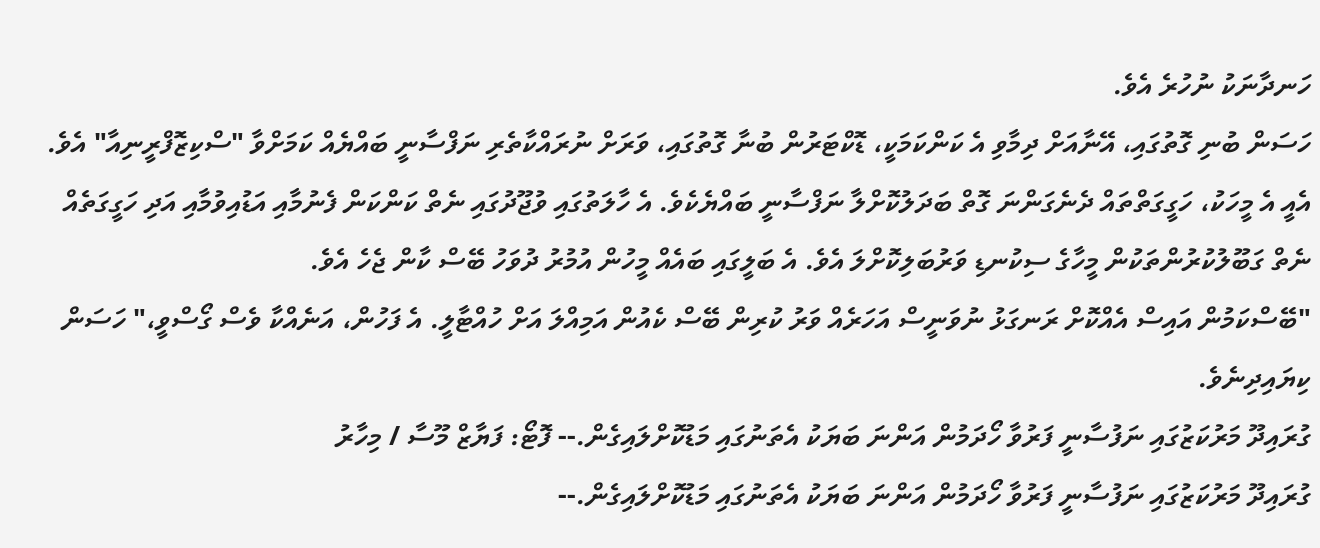ހަނދާނަކު ނުހުރެ އެވެ.
ހަސަން ބުނި ގޮތުގައި، އޭނާއަށް ދިމާވި އެ ކަންކަމަކީ، ޑޮކްޓަރުން ބުނާ ގޮތުގައި، ވަރަށް ނުރައްކާތެރި ނަފްސާނީ ބައްޔެއް ކަމަށްވާ "ސްކިޒޮފްރީނިއާ" އެވެ. އެއީ އެ މީހަކު، ހަގީގަތްތައް ދެނެގަންނަ ގޮތް ބަދަލުކޮށްލާ ނަފްސާނީ ބައްޔެކެވެ. އެ ހާލަތުގައި ވުޖޫދުގައި ނެތް ކަންކަން ފެނުމާއި އަޑުއިވުމާއި އަދި ހަގީގަތެއް ނެތް ގަބޫލުކުރުންތަކުން މީހާގެ ސިކުނޑި ވަރުބަލިކޮށްލަ އެވެ. އެ ބަލީގައި ބައެއް މީހުން އުމުރު ދުވަހު ބޭސް ކާން ޖެހެ އެވެ.
"ބޭސްކަމުން އައިސް އެއްކޮށް ރަނގަޅު ނުވަނީސް އަހަރެއް ވަރު ކުރިން ބޭސް ކެއުން އަމިއްލަ އަށް ހުއްޓާލީ. އެ ފަހުން، އަނެއްކާ ވެސް ގޯސްވީ،" ހަސަން ކިޔައިދިނެވެ.
ގުރައިދޫ މަރުކަޒުގައި ނަފުސާނީ ފަރުވާ ހޯދަމުން އަންނަ ބަޔަކު އެތަނުގައި މަޑުކޮށްލައިގެން.-- ފޮޓޯ: ފަޔާޒް މޫސާ / މިހާރު
ގުރައިދޫ މަރުކަޒުގައި ނަފުސާނީ ފަރުވާ ހޯދަމުން އަންނަ ބަޔަކު އެތަނުގައި މަޑުކޮށްލައިގެން.--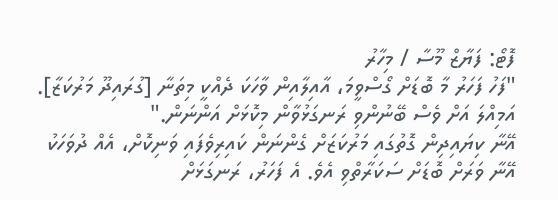ފޮޓޯ: ފަޔާޒް މޫސާ / މިހާރު
"ފަހު ފަހަރު މާ ބޮޑަށް ގޯސްވީމަ، އާއިލާއިން ވާހަކަ ދެއްކީ މިތަނާ [ގުރައިދޫ މަރުކަޒާ]. އަމިއްލަ އަށް ވެސް ބޭނުންވި ރަނގަޅުވާން މިކޮޅަށް އަންނަން."
އޭނާ ކިޔައިދިން ގޮތުގައި މަރުކަޒަށް ގެންނަން ކައިރިވެފައި ވަނިކޮށް، އެއް ދުވަހަކު އޭނާ ވަރަށް ބޮޑަށް ސަކަރާތްވި އެވެ. އެ ފަހަރު، ރަނގަޅަށް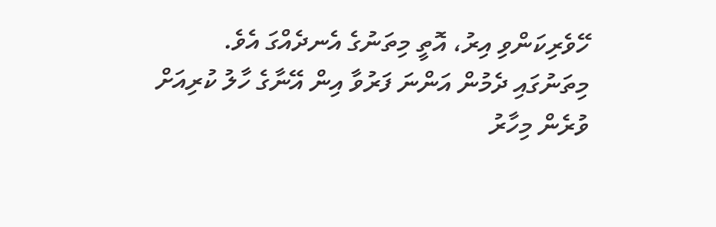ހޭވެރިކަންވި އިރު، އޮތީ މިތަނުގެ އެނދެއްގަ އެވެ.
މިތަނުގައި ދެމުން އަންނަ ފަރުވާ އިން އޭނާގެ ހާލު ކުރިއަށް ވުރެން މިހާރު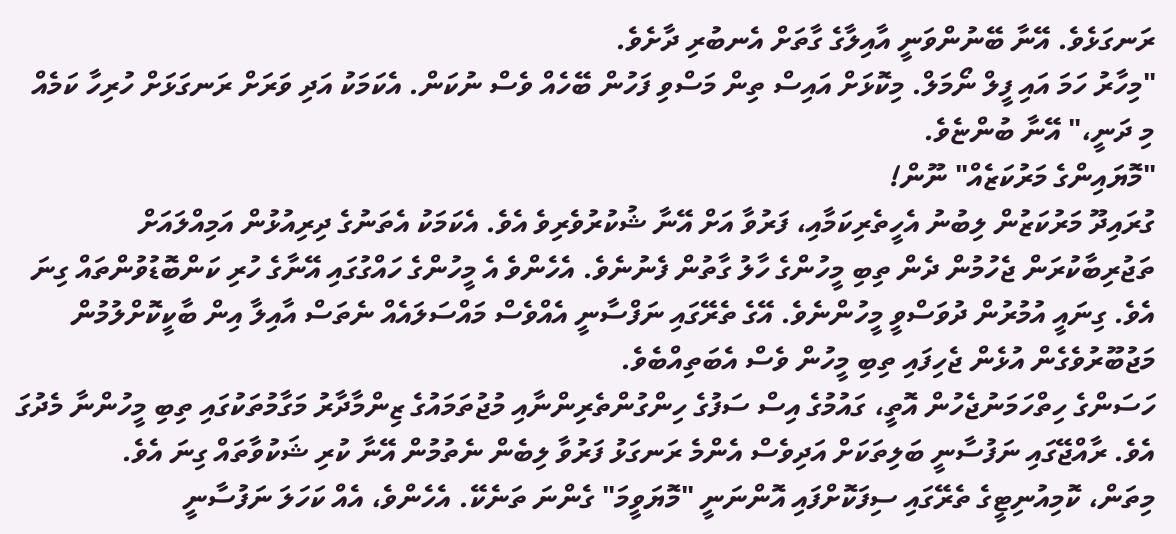ރަނގަޅެވެ. އޭނާ ބޭނުންވަނީ އާއިލާގެ ގާތަށް އެނބުރި ދާށެވެ.
"މިހާރު ހަމަ އައި ފީލް ނޯމަލް. މިކޮޅަށް އައިސް ތިން މަސްވި ފަހުން ބޭހެއް ވެސް ނުކަން. އެކަމަކު އަދި ވަރަށް ރަނގަޅަށް ހުރިހާ ކަމެއް މި ދަނީ،" އޭނާ ބުންޏެވެ.
"މޮޔައިންގެ މަރުކަޒެއް" ނޫން!
ގުރައިދޫ މަރުކަޒުން ލިބުނު އެހީތެރިކަމާއި، ފަރުވާ އަށް އޭނާ ޝުކުރުވެރިވެ އެވެ. އެކަމަކު އެތަނުގެ ދިރިއުޅުން އަމިއްލައަށް ތަޖުރިބާކުރަން ޖެހުމުން ދެން ތިބި މީހުންގެ ހާލު ގާތުން ފެނުނެވެ. އެހެންވެ އެ މީހުންގެ ހައްގުގައި އޭނާގެ ހުރި ކަންބޮޑުވުންތައް ގިނަ އެވެ. ގިނައީ އުމުރުން ދުވަސްވީ މީހުންނެވެ. އޭގެ ތެރޭގައި ނަފްސާނީ އެއްވެސް މައްސަލައެއް ނެތަސް އާއިލާ އިން ބާކީކޮށްލުމުން މަޖުބޫރުވެގެން އުޅެން ޖެހިފައި ތިބި މީހުން ވެސް އެބަތިއްބެވެ.
ހަސަންގެ ހިތްހަމަނުޖެހުން އޮތީ، ގައުމުގެ އިސް ސަފުގެ ހިންގުންތެރިންނާއި މުޖުތަމައުގެ ޒިންމާދާރު މަގާމުތަކުގައި ތިބި މީހުންނާ މެދުގަ އެވެ. ރާއްޖޭގައި ނަފުސާނީ ބަލިތަކަށް އަދިވެސް އެންމެ ރަނގަޅު ފަރުވާ ލިބެން ނެތުމުން އޭނާ ކުރި ޝަކުވާތައް ގިނަ އެވެ.
މިތަން، ކޮމިއުނިޓީގެ ތެރޭގައި ސިފަކޮށްފައި އޮންނަނީ "މޮޔަވީމަ" ގެންނަ ތަނެކޭ. އެހެންވެ، އެއް ކަހަލަ ނަފުސާނީ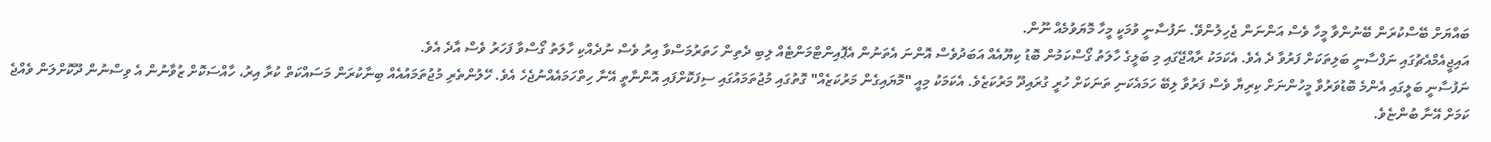ބައްޔަށް ބޭސްކުރަން ބޭނުންވާ މީހާ ވެސް އަންނަން ޖެހިލުންވޭ. ނަފުސާނީ ވުމަކީ މީހާ މޮޔަވުމެއް ނޫން.
އައިޖީއެމްއެޗުގައި ނަފްސާނީ ބަލިތަކަށް ފަރުވާ ދެ އެވެ. އެކަމަކު ރާއްޖޭގައި މި ބަލީގެ ހާލަތު ގޯސްކަމުން ބޮޑު ކިޔޫއެއް އަބަދުވެސް އޮންނަ އެތަނުން އެޕޮއިންޓްމަންޓެއް ލިބި ދެތިން ހަތަރުމަސްވާ އިރު ވެސް ނުދެއްކި ހާލަތު ގޯސްވާ ފަހަރު ވެސް އާދެ އެވެ.
ނަފުސާނީ ބަލީގައި އެންމެ ބޮޑުވަރުވާ މީހުންނަށް ކިރިޔާ ވެސް ފަރުވާ ލިބޭ ހަމައެކަނި ތަނަކަށް ހުރީ ގުރައިދޫ މަރުކަޒެވެ. އެކަމަކު މިއީ "މޮޔައިގެން މަރުކަޒެއް" ގޮތުގައި މުޖުތަމައުގައި ސިފަކޮށްފައި އޮންނާތީ އޭނާ ހިތްހަމައެއްނުޖެހެ އެވެ. ހޭލުންތެރި މުޖުތަމައުއެއް ބިނާކުރަން މަސައްކަތް ކުރާ އިރު، ހާއްސަކޮށް ޒުވާނުން އެ ވިސްނުން ދޫކޮށްލަން ވެއްޖެ ކަމަށް އޭނާ ބުންޏެވެ.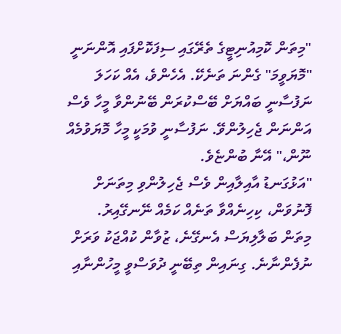"މިތަން ކޮމިއުނިޓީގެ ތެރޭގައި ސިފަކޮށްފައި އޮންނަނީ "މޮޔަވީމަ" ގެންނަ ތަނެކޭ. އެހެންވެ، އެއް ކަހަލަ ނަފުސާނީ ބައްޔަށް ބޭސްކުރަން ބޭނުންވާ މީހާ ވެސް އަންނަން ޖެހިލުންވޭ. ނަފުސާނީ ވުމަކީ މީހާ މޮޔަވުމެއް ނޫން،" އޭނާ ބުންޏެވެ.
"އަޅުގަނޑު އާއިލާއިން ވެސް ޖެހިލުންވި މިތަނަށް ފޮނުވަން، ކިހިނެއްވާ ތަނެއް ކަމެއް ނޭނގޭއިރު. މިތަން ބަލާލިޔަސް އެނގޭނެ، ޒުވާން ކުއްޖަކު ވަރަށް ނުފެންނާނެ. ގިނައިން ތިބޭނީ ދުވަސްވީ މީހުންނާއި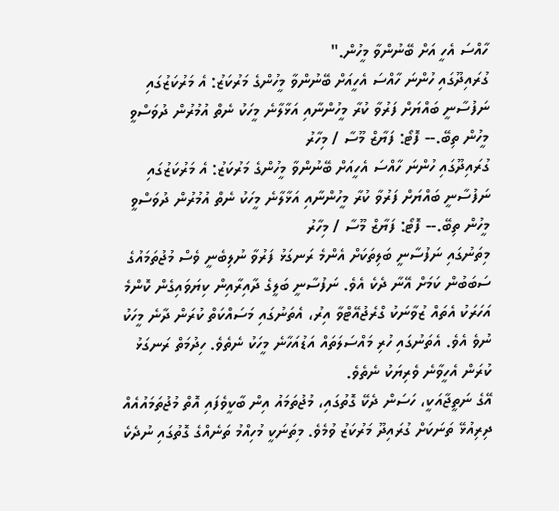ހާއްސަ އެހީ އަށް ބޭނުންވާ މީހުން."
ގުރައިދޫގައި ހުންނަ ހާއްސަ އެހީއަށް ބޭނުންވާ މީހުންގެ މަރުކަޒު: އެ މަރުކަޒުގައި ނަފުސާނީ ބައްޔަށް ފަރުވާ ކުރާ މީހުންނާއި އަޅާލާނެ މީހަކު ނެތް އުމުރުން ދުވަސްވީ މީހުން ތިބޭ.-- ފޮޓޯ: ފަޔާޒް މޫސާ / މިހާރު
ގުރައިދޫގައި ހުންނަ ހާއްސަ އެހީއަށް ބޭނުންވާ މީހުންގެ މަރުކަޒު: އެ މަރުކަޒުގައި ނަފުސާނީ ބައްޔަށް ފަރުވާ ކުރާ މީހުންނާއި އަޅާލާނެ މީހަކު ނެތް އުމުރުން ދުވަސްވީ މީހުން ތިބޭ.-- ފޮޓޯ: ފަޔާޒް މޫސާ / މިހާރު
މިތަނުގައި ނަފުސާނީ ބަލިތަކަށް އެންމެ ރަނގަޅު ފަރުވާ ނުލިބެނީ ވެސް މުޖުތަމައުގެ ސަބަބުން ކަމަށް އޭނާ ދެކެ އެވެ. ނަފުސާނީ ބަލީގެ ދާއިރާއިން ކިޔަވައިގެން ކޮންމެ އަހަރަކު އެތައް ޒުވާނަކު ގްރެޖުއޭޓްވާ އިރު، އެތަނުގައި މަސައްކަތް ކުރަން ދާނެ މީހަކު ނުވެ އެވެ. އެތަނުގައި ހުރި މައްސަލަތައް އަޑުއަހާނެ މީހަކު ނެތެވެ. ހިދުމަތް ރަނގަޅު ކުރަން އެހީވާނެ ވެރިޔަކު ނެތެވެ.
އޭގެ ނަތީޖާއަކީ، ހަސަން ދެކޭ ގޮތުގައި، މުޖުތަމައު އިން ބާކީވެފައި އޮތް މުޖުތަމައުއެއް ދިރިއުޅޭ ތަނަކަށް ގުރައިދޫ މަރުކަޒު ވުމެވެ. މިތަނަކީ މުހިއްމު ތަނެއްގެ ގޮތުގައި ނުދެކެ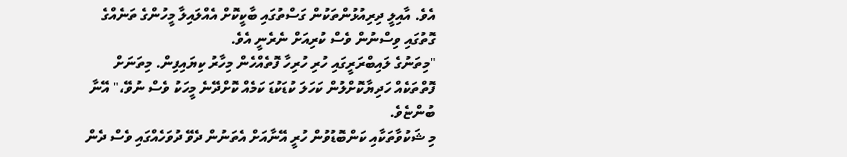އެވެ. އާއިލީ ދިރިއުޅުންތަކުން ގަސްތުގައި ބާކީކޮށް އެއްލައިލާ މީހުންގެ ތަނެއްގެ ގޮތުގައި ވިސްނުން ވެސް ކުރިއަށް ނެރެނީ އެވެ.
"މިތަނުގެ ލައިބްރަރީގައި ހުރި ހުރިހާ ފޮތެއްހެން މިހާރު ކިޔައިފިން. މިތަނަށް ފޮތްތަކެއް ހަދިޔާކޮށްލުން ކަހަލަ ކުޑަކުޑަ ކަމެއް ކޮށްދޭނެ މީހަކު ވެސް ނުވޭ،" އޭނާ ބުންޏެވެ.
މި ޝަކުވާތަކާއި ކަންބޮޑުވުން ހުރީ އޭނާއަށް އެތަނުން ދެވޭ ދުވަހެއްގައި ވެސް ދެން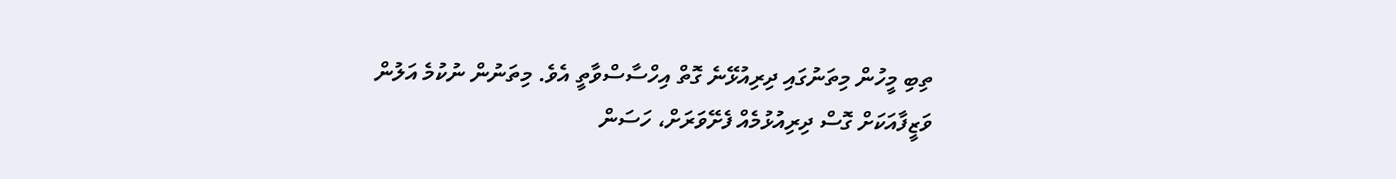ތިބި މީހުން މިތަނުގައި ދިރިއުޅޭނެ ގޮތް އިހްސާސްވާތީ އެވެ. މިތަނުން ނުކުމެ އަލުން ވަޒީފާއަކަށް ގޮސް ދިރިއުޅުމެއް ފެށޭވަރަށް، ހަސަން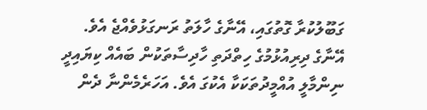ގަބޫލުކުރާ ގޮތުގައި، އޭނާގެ ހާލަތު ރަނގަޅުވެއްޖެ އެވެ.
އޭނާގެ ދިރިއުޅުމުގެ ހިތްދަތި ހާދިސާތަކުން ބައެއް ކިޔައިދީ ނިންމާލީ އުއްމީދުތަކަކާ އެކުގަ އެވެ. އަހަރެމެންނާ ދެން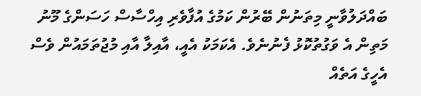ބައްދަލުވާނީ މިތަނުން ބޭރުން ކަމުގެ އުފާވެރި އިހްސާސް ހަސަންގެ މޫނު މަތިން އެ ވަގުތުކޮޅު ފެނުނެވެ. އެކަމަކު އެއީ، އާއިލާ އާއި މުޖުތަމައުން ވެސް އެހީގެ އަތެއް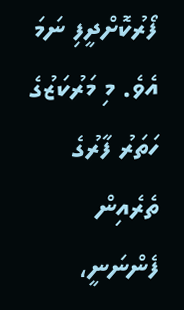ފޯރުކޮށްދީފި ނަމަ އެވެ. މި މަރުކަޒުގެ ހަތަރު ފާރުގެ ތެރެއިން ފެންނަނީ،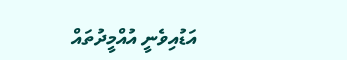އަޑުއިވެނީ އުއްމީދުތައް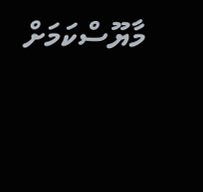މާޔޫސްކަމަށް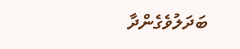ބަދަލުވެގެންދާ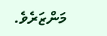މަންޒަރެވެ.